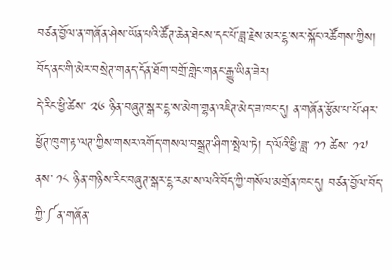བཙན་བྱོལ་ན་གཞོན་ཤེས་ཡོན་པའི་ཚོཊ་ཆེན་ཐེངས་དང་པོ་ཟླ་རྗེས་མར་ངྷ་སར་སྐོང་འཚོགས་ཀྱིས། བོད་ནང་གི་མེར་བསྲེཊ་གནད་དོན་ཐོག་བགྲོ་གླེང་གནང་རྒྱུ་ཡིན་ཟེར།
དེ་རིང་ཕྱི་ཚེས་ ༢༦ ཉིན་བཞུཊ་སྒར་ངྷ་ས་མེག་གྷན་འཇིཊ་མེད་ཟ་ཁང་དུ། ན་གཞོན་རྩོམ་པ་པོ་ཤར་ཕྱོཊ་ཁུག་རྟ་ལཊ་ཀྱིས་གསར་འགོད་གསལ་བསྒྲཊ་ཤིག་སྤེལ་ཏེ། ད་ལོའི་ཕྱི་ཟླ་ ༡༡ ཚེས་ ༡༧ ནས་ ༡༨ ཉིན་གཉིས་རིང་བཞུཊ་སྒར་ངྷ་རམ་ས་ལའི་བོད་ཀྱི་གསོལ་མགྲོན་ཁང་དུ། བཙན་བྱོལ་བོད་ཀྱི་༼ན་གཞོན་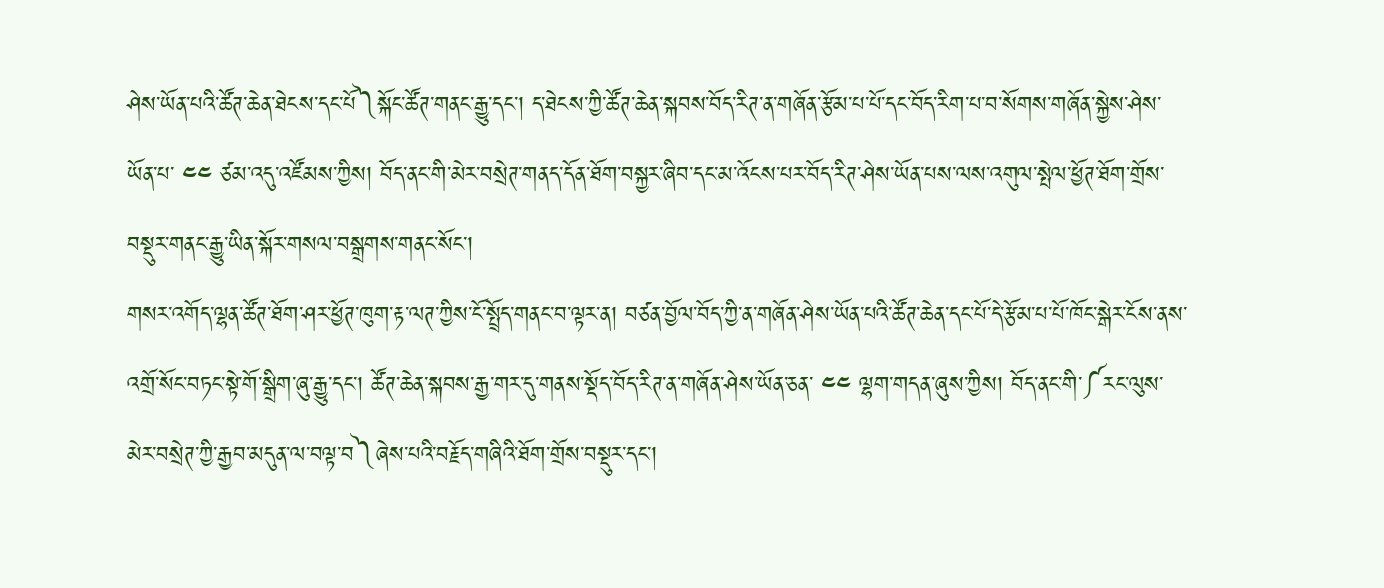ཤེས་ཡོན་པའི་ཚོཊ་ཆེན་ཐེངས་དང་པོ༽སྐོང་ཚོཊ་གནང་རྒྱུ་དང་། ད་ཐེངས་ཀྱི་ཚོཊ་ཆེན་སྐབས་བོད་རིཊ་ན་གཞོན་རྩོམ་པ་པོ་དང་བོད་རིག་པ་བ་སོགས་གཞོན་སྐྱེས་ཤེས་ཡོན་པ་ ༤༤ ཙམ་འདུ་འཛོམས་ཀྱིས། བོད་ནང་གི་མེར་བསྲེཊ་གནད་དོན་ཐོག་བསྐྱར་ཞིབ་དང་མ་འོངས་པར་བོད་རིཊ་ཤེས་ཡོན་པས་ལས་འགུལ་སྤེལ་ཕྱོཊ་ཐོག་གྲོས་བསྡུར་གནང་རྒྱུ་ཡིན་སྐོར་གསལ་བསྒྲགས་གནང་སོང་།
གསར་འགོད་ལྷན་ཚོཊ་ཐོག་ཤར་ཕྱོཊ་ཁུག་རྟ་ལཊ་ཀྱིས་ངོ་སྤྲོད་གནང་བ་ལྟར་ན། བཙན་བྱོལ་བོད་ཀྱི་ན་གཞོན་ཤེས་ཡོན་པའི་ཚོཊ་ཆེན་དང་པོ་དེ་རྩོམ་པ་པོ་ཁོང་སྒེར་ངོས་ནས་འགྲོ་སོང་བཏང་སྟེ་གོ་སྒྲིག་ཞུ་རྒྱུ་དང་། ཚོཊ་ཆེན་སྐབས་རྒྱ་གར་དུ་གནས་སྡོད་བོད་རིཊ་ན་གཞོན་ཤེས་ཡོན་ཅན་ ༤༤ ལྷག་གདན་ཞུས་ཀྱིས། བོད་ནང་གི་༼རང་ལུས་མེར་བསྲེཊ་ཀྱི་རྒྱབ་མདུན་ལ་བལྟ་བ༽ཞེས་པའི་བརྗོད་གཞིའི་ཐོག་གྲོས་བསྡུར་དང་།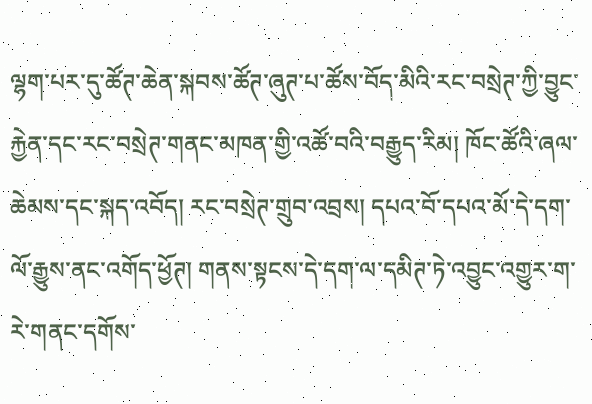ལྷག་པར་དུ་ཚོཊ་ཆེན་སྐབས་ཚོཊ་ཞུཊ་པ་ཚོས་བོད་མིའི་རང་བསྲེཊ་ཀྱི་བྱུང་རྐྱེན་དང་རང་བསྲེཊ་གནང་མཁན་གྱི་འཚོ་བའི་བརྒྱུད་རིམ། ཁོང་ཚོའི་ཞལ་ཆེམས་དང་སྐད་འབོད། རང་བསྲེཊ་གྲུབ་འབྲས། དཔའ་བོ་དཔའ་མོ་དེ་དག་ལོ་རྒྱུས་ནང་འགོད་ཕྱོཊ། གནས་སྟངས་དེ་དག་ལ་དམིཊ་ཏེ་འབྱུང་འགྱུར་ག་རེ་གནང་དགོས་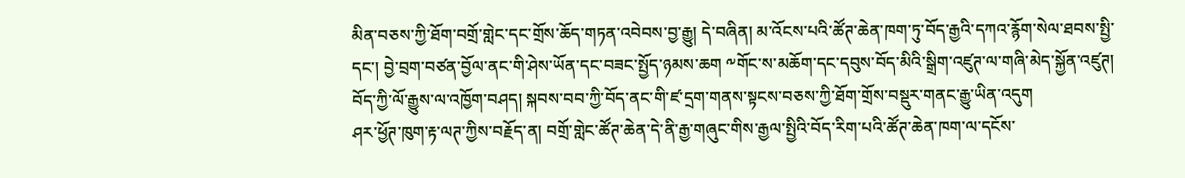མིན་བཅས་ཀྱི་ཐོག་བགྲོ་གླེང་དང་གྲོས་ཆོད་གཏན་འབེབས་བྱ་རྒྱུ། དེ་བཞིན། མ་འོངས་པའི་ཚོཊ་ཆེན་ཁག་ཏུ་བོད་རྒྱའི་དཀའ་རྙོག་སེལ་ཐབས་སྤྱི་དང་། བྱེ་བྲག་བཙན་བྱོལ་ནང་གི་ཤེས་ཡོན་དང་བཟང་སྤྱོད་ཉམས་ཆག ༸གོང་ས་མཆོག་དང་དབུས་བོད་མིའི་སྒྲིག་འཛུཊ་ལ་གཞི་མེད་སྐྱོན་འཛུཊ། བོད་ཀྱི་ལོ་རྒྱུས་ལ་འཁྱོག་བཤད། སྐབས་བབ་ཀྱི་བོད་ནང་གི་ཛ་དྲག་གནས་སྟངས་བཅས་ཀྱི་ཐོག་གྲོས་བསྡུར་གནང་རྒྱུ་ཡིན་འདུག
ཤར་ཕྱོཊ་ཁུག་རྟ་ལཊ་ཀྱིས་བརྗོད་ན། བགྲོ་གླེང་ཚོཊ་ཆེན་དེ་ནི་རྒྱ་གཞུང་གིས་རྒྱལ་སྤྱིའི་བོད་རིག་པའི་ཚོཊ་ཆེན་ཁག་ལ་དངོས་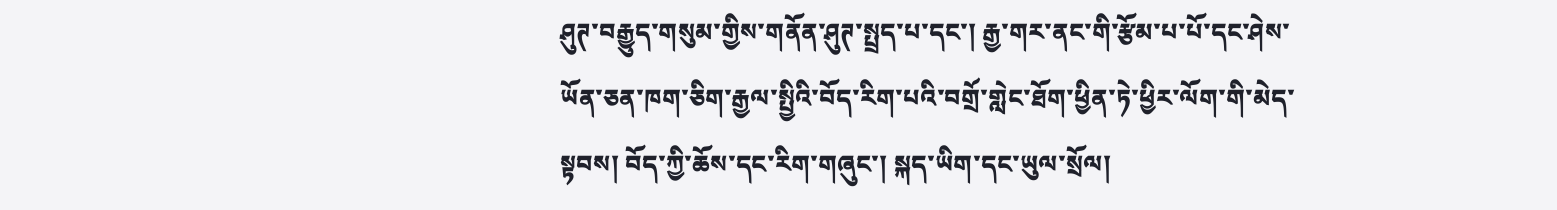ཤུཊ་བརྒྱུད་གསུམ་གྱིས་གནོན་ཤུཊ་སྤྲད་པ་དང་། རྒྱ་གར་ནང་གི་རྩོམ་པ་པོ་དང་ཤེས་ཡོན་ཅན་ཁག་ཅིག་རྒྱལ་སྤྱིའི་བོད་རིག་པའི་བགྲོ་གླེང་ཐོག་ཕྱིན་ཏེ་ཕྱིར་ལོག་གི་མེད་སྟབས། བོད་ཀྱི་ཆོས་དང་རིག་གཞུང་། སྐད་ཡིག་དང་ཡུལ་སྲོལ།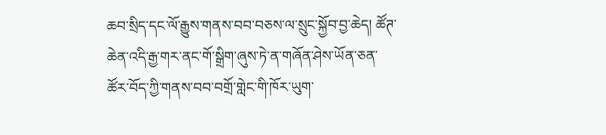ཆབ་སྲིད་དང་ལོ་རྒྱུས་གནས་བབ་བཅས་ལ་སྲུང་སྐྱོབ་བྱ་ཆེད། ཚོཊ་ཆེན་འདི་རྒྱ་གར་ནང་གོ་སྒྲིག་ཞུས་ཏེ་ན་གཞོན་ཤེས་ཡོན་ཅན་ཚོར་བོད་ཀྱི་གནས་བབ་བགྲོ་གླེང་གི་ཁོར་ཡུག་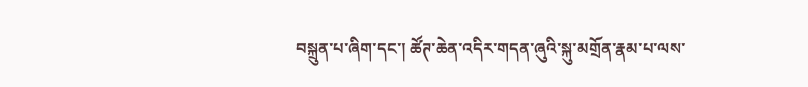བསྐྲུན་པ་ཞིག་དང་། ཚོཊ་ཆེན་འདིར་གདན་ཞུའི་སྐུ་མགྲོན་རྣམ་པ་ལས་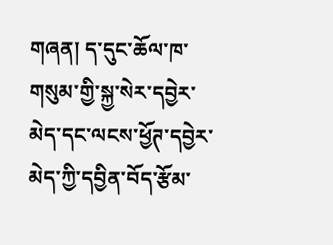གཞན། ད་དུང་ཆོལ་ཁ་གསུམ་གྱི་སྐྱ་སེར་དབྱེར་མེད་དང་ལངས་ཕྱོཊ་དབྱེར་མེད་ཀྱི་དབྱིན་བོད་རྩོམ་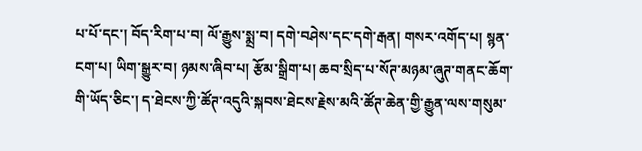པ་པོ་དང་། བོད་རིག་པ་བ། ལོ་རྒྱུས་སྨྲ་བ། དགེ་བཤེས་དང་དགེ་རྒན། གསར་འགོད་པ། སྙན་ངག་པ། ཡིག་སྒྱུར་བ། ཉམས་ཞིབ་པ། རྩོམ་སྒྲིག་པ། ཆབ་སྲིད་པ་སོཊ་མཉམ་ཞུཊ་གནང་ཆོག་གི་ཡོད་ཅིང་། ད་ཐེངས་ཀྱི་ཚོཊ་འདུའི་སྐབས་ཐེངས་རྗེས་མའི་ཚོཊ་ཆེན་གྱི་རྒྱུན་ལས་གསུམ་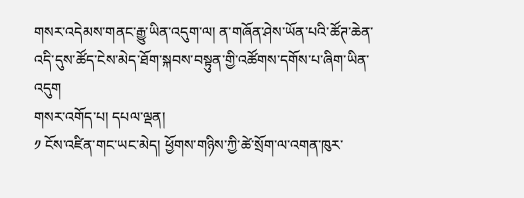གསར་འདེམས་གནང་རྒྱུ་ཡིན་འདུག་ལ། ན་གཞོན་ཤེས་ཡོན་པའི་ཚོཊ་ཆེན་འདི་དུས་ཚོད་ངེས་མེད་ཐོག་སྐབས་བསྟུན་གྱི་འཚོགས་དགོས་པ་ཞིག་ཡིན་འདུག
གསར་འགོད་པ། དཔལ་ལྡན།
༡ ངོས་འཛིན་གང་ཡང་མེད། ཕྱོགས་གཉིས་ཀྱི་ཚེ་སྲོག་ལ་འགན་ཁུར་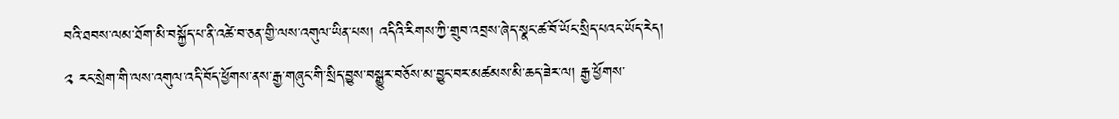བའི་ཐབས་ལམ་ཐོག་མི་བསྐྱོད་པ་ནི་འཚེ་བ་ཅན་གྱི་ལས་འགུལ་ཡིན་པས། འདིའི་རིགས་ཀྱི་གྲུབ་འབྲས་ཞེད་སྣང་ཚ་བོ་ཡོང་སྲིད་པའང་ཡོད་རེད།
༢ རང་སྲེག་གི་ལས་འགུལ་འདི་བོད་ཕྱོགས་ནས་རྒྱ་གཞུང་གི་སྲིད་བྱུས་བསྒྱུར་བཅོས་མ་བྱུང་བར་མཚམས་མི་ཆད་ཟེར་ལ། རྒྱ་ཕྱོགས་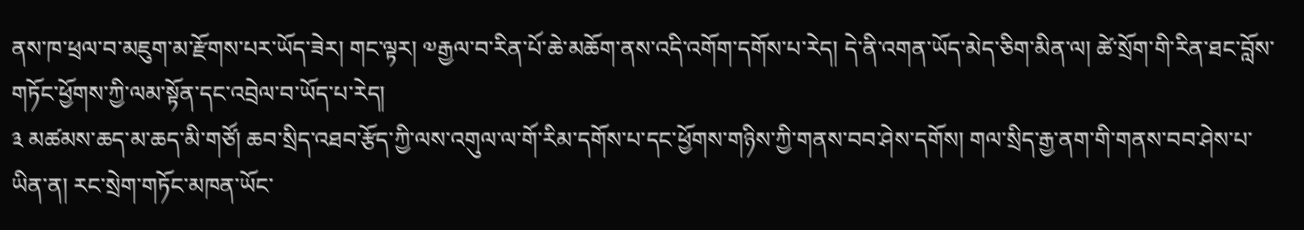ནས་ཁ་ཕྲལ་བ་མཇུག་མ་རྫོགས་པར་ཡོད་ཟེར། གང་ལྟར། ༧རྒྱལ་བ་རིན་པོ་ཆེ་མཆོག་ནས་འདི་འགོག་དགོས་པ་རེད། དེ་ནི་འགན་ཡོད་མེད་ཅིག་མིན་ལ། ཚེ་སྲོག་གི་རིན་ཐང་བློས་གཏོང་ཕྱོགས་ཀྱི་ལམ་སྟོན་དང་འབྲེལ་བ་ཡོད་པ་རེད།
༣ མཚམས་ཆད་མ་ཆད་མི་གཙོ། ཆབ་སྲིད་འཐབ་རྩོད་ཀྱི་ལས་འགུལ་ལ་གོ་རིམ་དགོས་པ་དང་ཕྱོགས་གཉིས་ཀྱི་གནས་བབ་ཤེས་དགོས། གལ་སྲིད་རྒྱ་ནག་གི་གནས་བབ་ཤེས་པ་ཡིན་ན། རང་སྲེག་གཏོང་མཁན་ཡོང་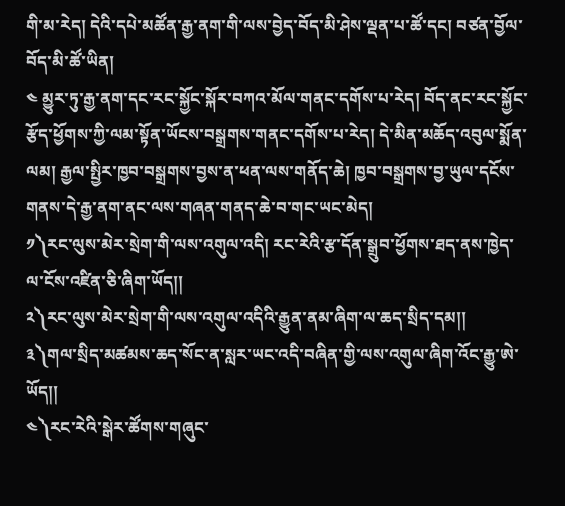གི་མ་རེད། དེའི་དཔེ་མཚོན་རྒྱ་ནག་གི་ལས་བྱེད་བོད་མི་ཤེས་ལྡན་པ་ཚོ་དང། བཙན་བྱོལ་བོད་མི་ཚོ་ཡིན།
༤ མྱུར་ཏུ་རྒྱ་ནག་དང་རང་སྐྱོང་སྐོར་བཀའ་མོལ་གནང་དགོས་པ་རེད། བོད་ནང་རང་སྐྱོང་རྩོད་ཕྱོགས་ཀྱི་ལམ་སྟོན་ཡོངས་བསྒྲགས་གནང་དགོས་པ་རེད། དེ་མིན་མཆོད་འབུལ་སྨོན་ལམ། རྒྱལ་སྤྱིར་ཁྱབ་བསྒྲགས་བྱས་ན་ཕན་ལས་གནོད་ཆེ། ཁྱབ་བསྒྲགས་བྱ་ཡུལ་དངོས་གནས་དེ་རྒྱ་ནག་ནང་ལས་གཞན་གནད་ཆེ་བ་གང་ཡང་མེད།
༡༽རང་ལུས་མེར་སྲེག་གི་ལས་འགུལ་འདི། རང་རེའི་རྩ་དོན་སྒྲུབ་ཕྱོགས་ཐད་ནས་ཁྱེད་ལ་ངོས་འཛིན་ཅི་ཞིག་ཡོད།།
༢༽རང་ལུས་མེར་སྲེག་གི་ལས་འགུལ་འདིའི་རྒྱུན་ནམ་ཞིག་ལ་ཆད་སྲིད་དམ།།
༣༽གལ་སྲིད་མཚམས་ཆད་སོང་ན་སླར་ཡང་འདི་བཞིན་གྱི་ལས་འགུལ་ཞིག་འོང་རྒྱུ་ཨེ་ཡོད།།
༤༽རང་རེའི་སྒེར་ཚོགས་གཞུང་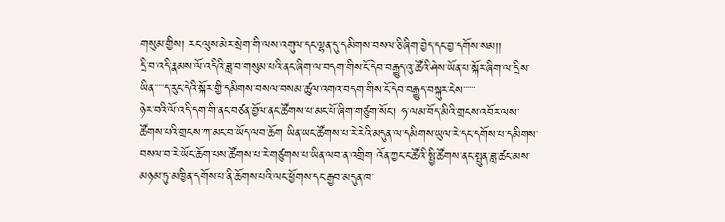གསུམ་གྱིས། རང་ལུས་མེར་སྲེག་གི་ལས་འགུལ་དང་ལྷན་དུ་དམིགས་བསལ་ཅི་ཞིག་བྱེད་དང་བྱ་དགོས་སམ།།
དྲི་བ་འདི་རྣམས་ལོ་འདིའི་ཟླ་བ་གསུམ་པའི་ནང་ཞིག་ལ་བདག་གིས་ངོ་དེབ་བརྒྱུད་འུ་ཚོའི་ཤེས་ཡོན་པ་སྐོར་ཞིག་ལ་དྲིས་ཡིན་་་་་ད་རུང་དེའི་སྐོར་གྱི་དམིགས་བསལ་བསམ་ཚུལ་འགའ་བདག་གིས་ངོ་དེབ་བརྒྱུད་བསྐུར་ངེས་་་་་་
ཉེར་བའི་ལོ་འདི་དག་གི་ནང་བཙན་བྱོལ་ནང་ཚོགས་པ་མང་པོ་ཞིག་གཙུག་སོང་། ཧ་ལམ་བོད་མིའི་གྲངས་འབོར་ལས་ཚོགས་པའི་གྲངས་ཀ་མང་བ་ཡོད་ལབ་ཆོག ཡིན་ཡང་ཚོགས་པ་རེ་རེའི་མདུན་ལ་དམིགས་ཡུལ་རེ་དང་དགོས་པ་དམིགས་བསལ་བ་རེ་ཡོང་ཆོག་པས་ཚོགས་པ་རེ་གཙུགས་པ་ཡིན་ལབ་ན་འགྲིག འོན་ཀྱང་ང་ཚོའི་སྤྱི་ཚོགས་ནང་སྤུན་ཟླ་ཚང་མས་མཉམ་ཏུ་མཁྱིན་དགོས་པ་ནི་ཆོགས་པའི་ལང་ཕྱོགས་དང་རྒྱབ་མདུན་ཁ་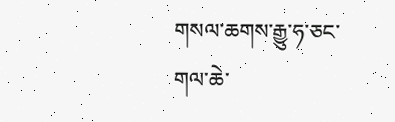གསལ་ཆགས་རྒྱུ་ཧ་ཅང་གལ་ཆེ་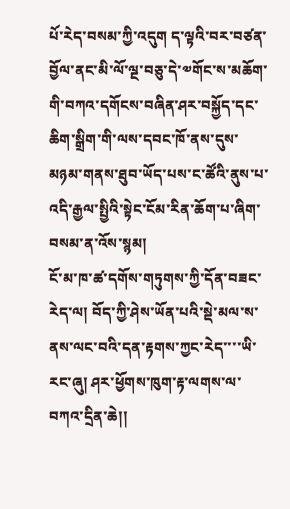པོ་རེད་བསམ་ཀྱི་འདུག ད་ལྟའི་བར་བཙན་བྱོལ་ནང་མི་ལོ་ལྔ་བཅུ་དེ་༧གོང་ས་མཆོག་གི་བཀའ་དགོངས་བཞིན་ཤར་བསྐྱོད་དང་ཆིག་སྒྲིག་གི་ལས་དབང་ཁོ་ནས་དུས་མཉམ་གནས་ཐུབ་ཡོད་པས་ང་ཚོའི་ནུས་པ་འདི་རྒྱལ་སྤྱིའི་སྟེང་ངོམ་རིན་ཆོག་པ་ཞིག་བསམ་ན་འོས་སྙམ།
ངོ་མ་ཁ་ཚ་དགོས་གཏུགས་ཀྱི་དོན་བཟང་རེད་ལ། བོད་ཀྱི་ཤེས་ཡོན་པའི་སྡེ་མལ་ས་ནས་ལང་བའི་དན་རྟགས་ཀྱང་རེད་་་་ཡི་རང་ཞུ། ཤར་ཕྱོགས་ཁུག་རྟ་ལགས་ལ་བཀའ་དྲིན་ཆེ།།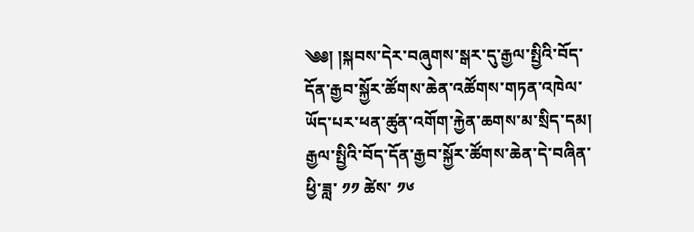༄༅། །སྐབས་དེར་བཞུགས་སྒར་དུ་རྒྱལ་སྤྱིའི་བོད་དོན་རྒྱབ་སྐྱོར་ཚོགས་ཆེན་འཚོགས་གཏན་འཁེལ་ཡོད་པར་ཕན་ཚུན་འགོག་རྐྱེན་ཆགས་མ་སྲིད་དམ། རྒྱལ་སྤྱིའི་བོད་དོན་རྒྱབ་སྐྱོར་ཚོགས་ཆེན་དེ་བཞིན་ཕྱི་ཟླ་ ༡༡ ཚེས་ ༡༦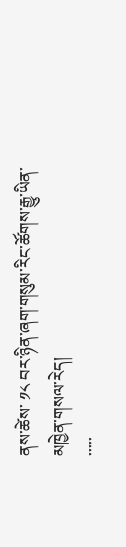ནས་ཚེས་ ༡༨ བར་ཉིན་ཞག་གསུམ་རིང་ཚོགས་རྒྱུ་ཡིན་མཁྱེན་གསལ་རེད།
་་་་་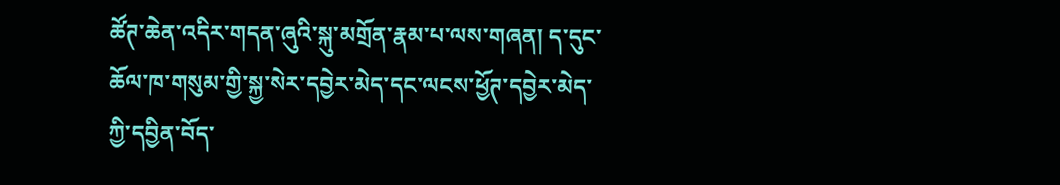ཚོཊ་ཆེན་འདིར་གདན་ཞུའི་སྐུ་མགྲོན་རྣམ་པ་ལས་གཞན། ད་དུང་ཆོལ་ཁ་གསུམ་གྱི་སྐྱ་སེར་དབྱེར་མེད་དང་ལངས་ཕྱོཊ་དབྱེར་མེད་ཀྱི་དབྱིན་བོད་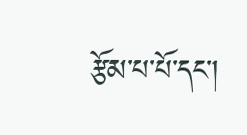རྩོམ་པ་པོ་དང་།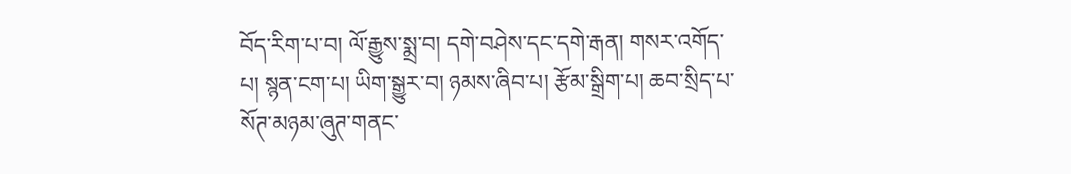བོད་རིག་པ་བ། ལོ་རྒྱུས་སྨྲ་བ། དགེ་བཤེས་དང་དགེ་རྒན། གསར་འགོད་པ། སྙན་ངག་པ། ཡིག་སྒྱུར་བ། ཉམས་ཞིབ་པ། རྩོམ་སྒྲིག་པ། ཆབ་སྲིད་པ་སོཊ་མཉམ་ཞུཊ་གནང་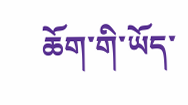ཆོག་གི་ཡོད་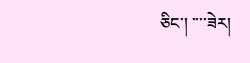ཅིང་། ་་་་ཟེར།